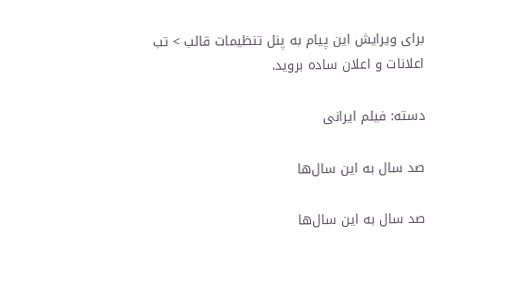برای ویرایش این پیام به پنل تنظیمات قالب > تب اعلانات و اعلان ساده بروید.

دسته: فیلم ایرانی

صد سال به این سال‌ها

صد سال به این سال‌ها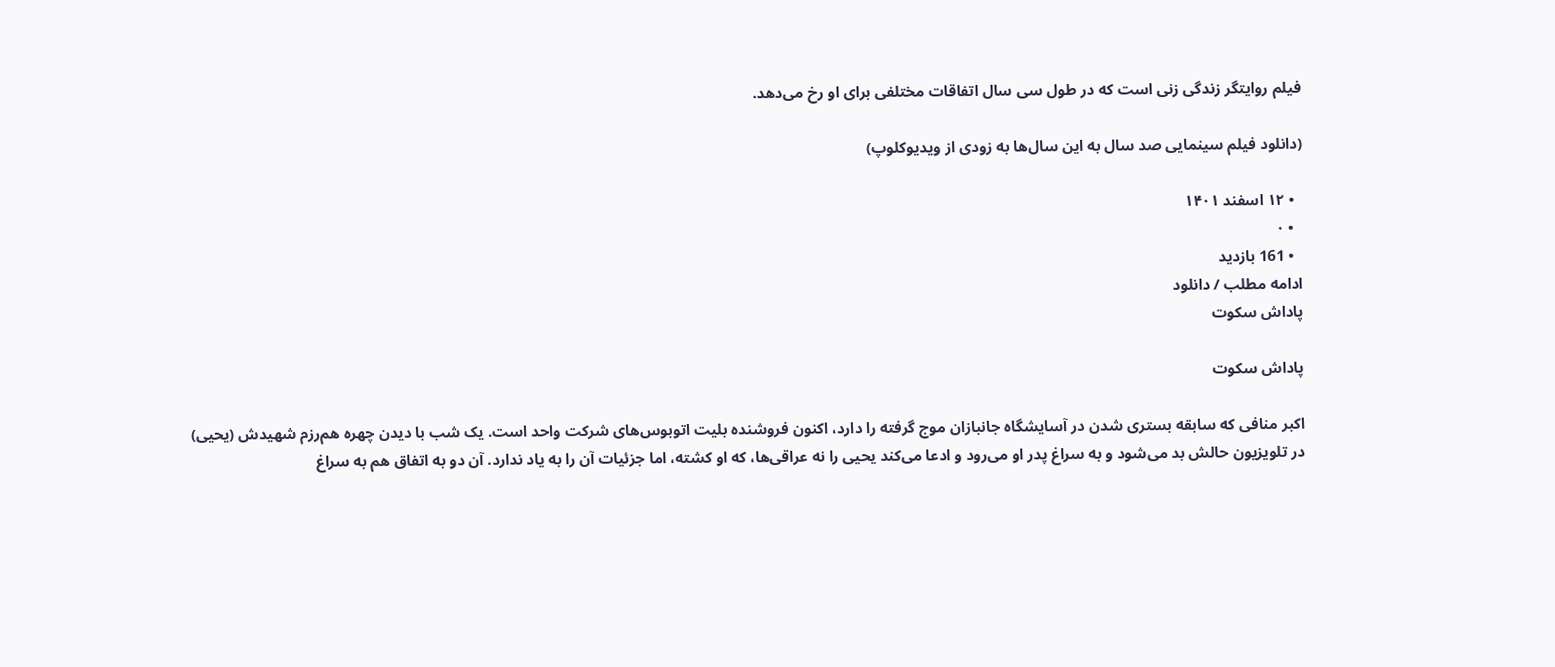فیلم روایتگر زندگی زنی است که در طول سی سال اتفاقات مختلفی برای او رخ می‌دهد.

(دانلود فیلم سینمایی صد سال به این سال‌ها به زودی از ویدیوکلوپ)

  • ۱۲ اسفند ۱۴۰۱
  • ۰
  • 161 بازدید
ادامه مطلب / دانلود
پاداش سکوت

پاداش سکوت

اکبر منافی که سابقه بستری شدن در آسایشگاه جانبازان موج گرفته را دارد، اکنون فروشنده بلیت اتوبوس‌های شرکت واحد است. یک شب با دیدن چهره هم‌رزم شهیدش (یحیی) در تلویزیون حالش بد می‌شود و به سراغ پدر او می‌رود و ادعا می‌کند یحیی را نه عراقی‌ها، که او کشته، اما جزئیات آن را به یاد ندارد. آن دو به اتفاق هم به سراغ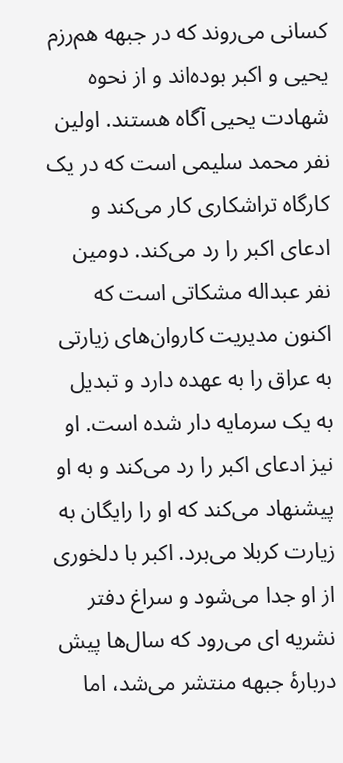کسانی می‌روند که در جبهه هم‌رزم یحیی و اکبر بوده‌اند و از نحوه شهادت یحیی آگاه هستند. اولین نفر محمد سلیمی است که در یک کارگاه تراشکاری کار می‌کند و ادعای اکبر را رد می‌کند. دومین نفر عبداله مشکاتی است که اکنون مدیریت کاروان‌های زیارتی به عراق را به عهده دارد و تبدیل به یک سرمایه دار شده است. او نیز ادعای اکبر را رد می‌کند و به او پیشنهاد می‌کند که او را رایگان به زیارت کربلا می‌برد. اکبر با دلخوری از او جدا می‌شود و سراغ دفتر نشریه ای می‌رود که سال‌ها پیش دربارهٔ جبهه منتشر می‌شد، اما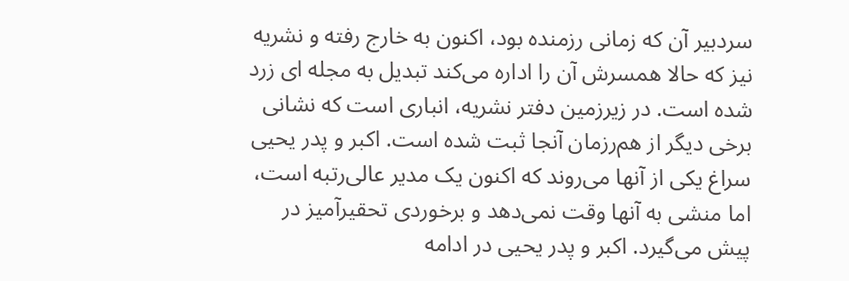سردبیر آن که زمانی رزمنده بود، اکنون به خارج رفته و نشریه نیز که حالا همسرش آن را اداره می‌کند تبدیل به مجله ای زرد شده است. در زیرزمین دفتر نشریه، انباری است که نشانی برخی دیگر از هم‌رزمان آنجا ثبت شده است. اکبر و پدر یحیی سراغ یکی از آنها می‌روند که اکنون یک مدیر عالی‌رتبه است، اما منشی به آنها وقت نمی‌دهد و برخوردی تحقیرآمیز در پیش می‌گیرد. اکبر و پدر یحیی در ادامه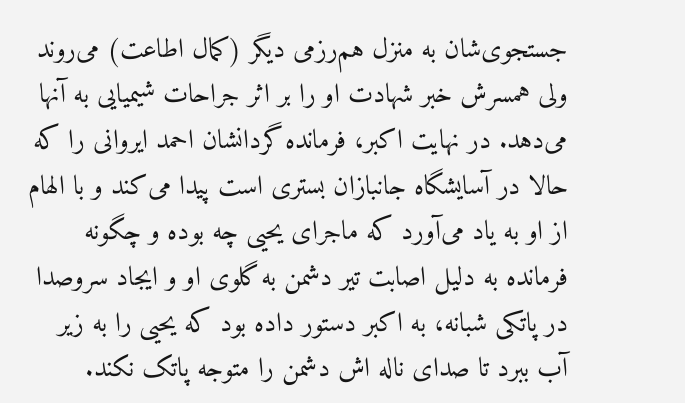جستجوی‌شان به منزل هم‌رزمی دیگر (کمال اطاعت) می‌روند ولی همسرش خبر شهادت او را بر اثر جراحات شیمیایی به آنها می‌دهد. در نهایت اکبر، فرمانده گردانشان احمد ایروانی را که حالا در آسایشگاه جانبازان بستری است پیدا می‌کند و با الهام از او به یاد می‌آورد که ماجرای یحیی چه بوده و چگونه فرمانده به دلیل اصابت تیر دشمن به گلوی او و ایجاد سروصدا در پاتکی شبانه، به اکبر دستور داده بود که یحیی را به زیر آب ببرد تا صدای ناله اش دشمن را متوجه پاتک نکند.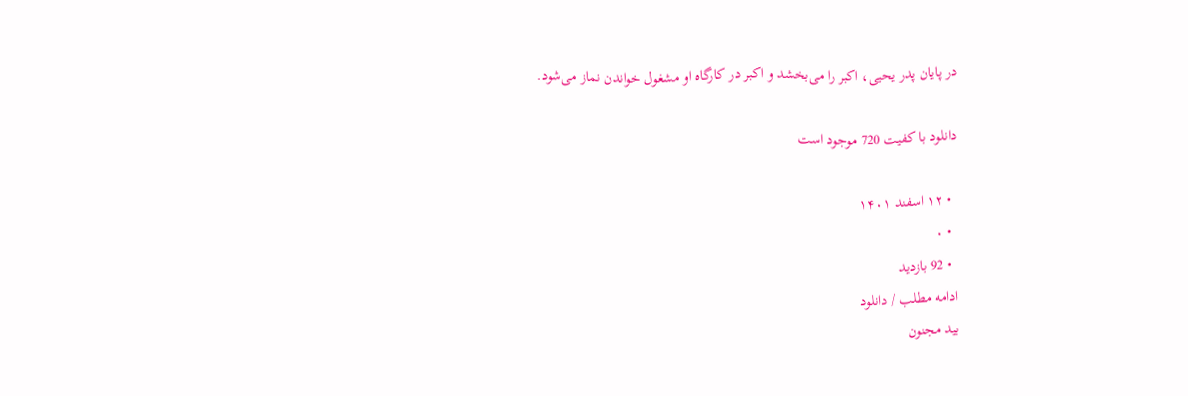در پایان پدر یحیی، اکبر را می‌بخشد و اکبر در کارگاه او مشغول خواندن نماز می‌شود.

دانلود با کفیت 720 موجود است

  • ۱۲ اسفند ۱۴۰۱
  • ۰
  • 92 بازدید
ادامه مطلب / دانلود
بید مجنون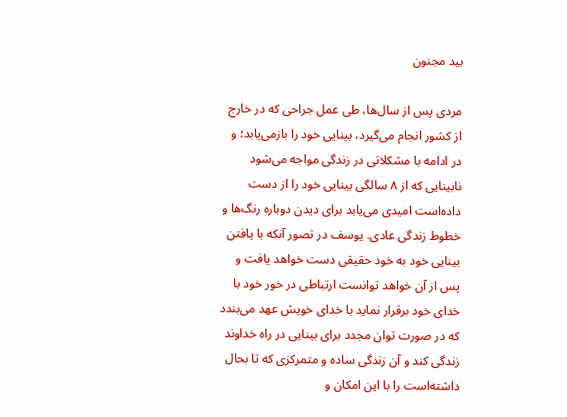بید مجنون

مردی پس از سال‌ها، طی عمل جراحی که در خارج از کشور انجام می‌گیرد، بینایی خود را بازمی‌یابد؛ و در ادامه با مشکلاتی در زندگی مواجه می‌شود نابینایی که از ۸ سالگی بینایی خود را از دست داده‌است امیدی می‌یابد برای دیدن دوباره رنگ‌ها و خطوط زندگی عادی. یوسف در تصور آنکه با یافتن بینایی خود به خود حقیقی دست خواهد یافت و پس از آن خواهد توانست ارتباطی در خور خود با خدای خود برقرار نماید با خدای خویش عهد می‌بندد که در صورت توان مجدد برای بینایی در راه خداوند زندگی کند و آن زندگی ساده و متمرکزی که تا بحال داشته‌است را با این امکان و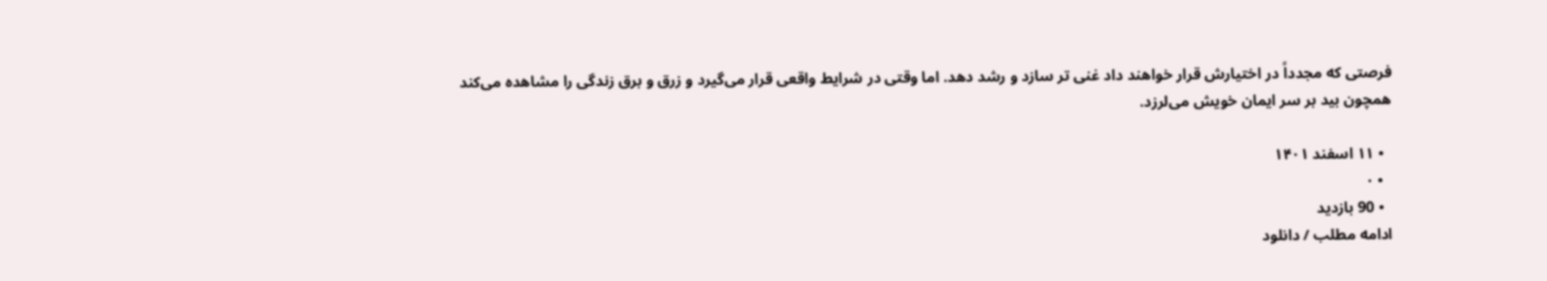فرصتی که مجدداً در اختیارش قرار خواهند داد غنی تر سازد و رشد دهد. اما وقتی در شرایط واقعی قرار می‌گیرد و زرق و برق زندگی را مشاهده می‌کند همچون بید بر سر ایمان خویش می‌لرزد.

  • ۱۱ اسفند ۱۴۰۱
  • ۰
  • 90 بازدید
ادامه مطلب / دانلود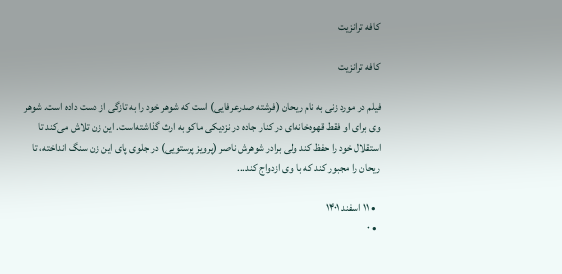کافه ترانزیت

کافه ترانزیت

فیلم در مورد زنی به نام ریحان (فرشته صدرعرفایی) است که شوهر خود را به تازگی از دست داده ‌است. شوهر وی برای او فقط قهوه‌خانه‌ای در کنار جاده در نزدیکی ماکو به ارث گذاشته‌است. این زن تلاش می‌کند تا استقلال خود را حفظ کند ولی برادر شوهرش ناصر (پرویز پرستویی) در جلوی پای این زن سنگ انداخته، تا ریحان را مجبور کند که با وی ازدواج کند...

  • ۱۱ اسفند ۱۴۰۱
  • ۰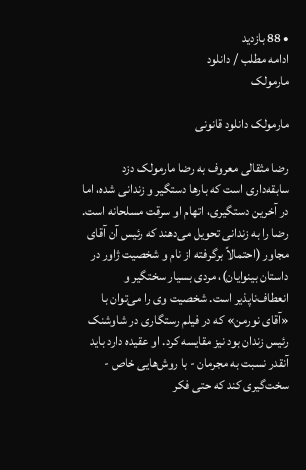• 88 بازدید
ادامه مطلب / دانلود
مارمولک

مارمولک دانلود قانونی

رضا مثقالی معروف به رضا مارمولک دزد سابقه‌داری است که بارها دستگیر و زندانی شده، اما در آخرین دستگیری، اتهام او سرقت مسلحانه است. رضا را به زندانی تحویل می‌دهند که رئیس آن آقای مجاور (احتمالاً برگرفته از نام و شخصیت ژاور در داستان بینوایان)، مردی بسیار سختگیر و انعطاف‌ناپذیر است. شخصیت وی را می‌توان با «آقای نورمن» که در فیلم رستگاری در شاوشنک رئیس زندان بود نیز مقایسه کرد. او عقیده دارد باید آنقدر نسبت به مجرمان - با روش‌هایی خاص - سخت‌گیری کند که حتی فکر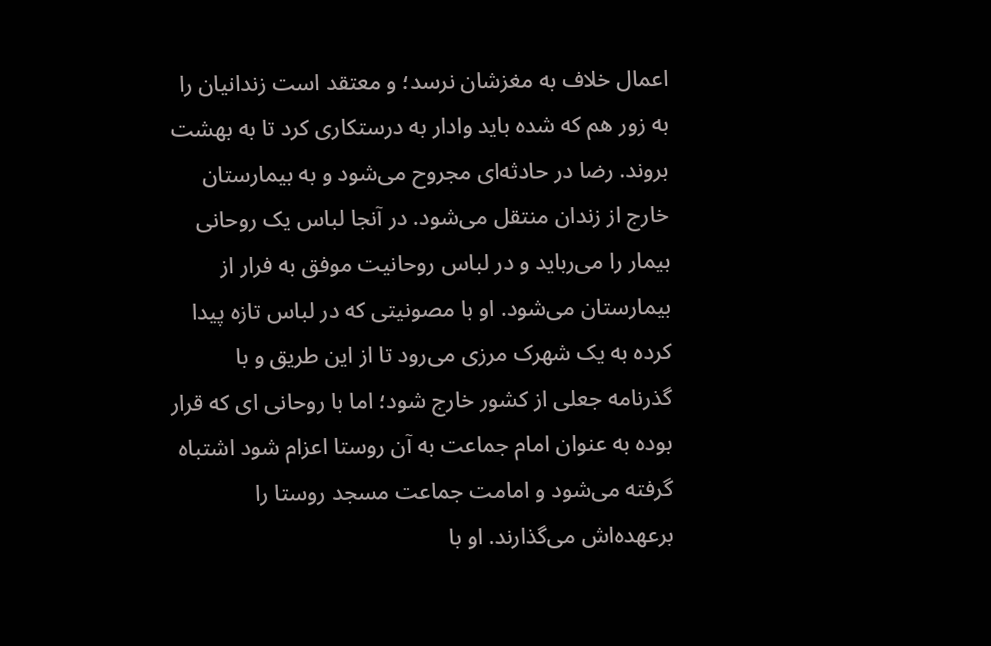اعمال خلاف به مغزشان نرسد؛ و معتقد است زندانیان را به زور هم که شده باید وادار به درستکاری کرد تا به بهشت بروند. رضا در حادثه‌ای مجروح می‌شود و به بیمارستان خارج از زندان منتقل می‌شود. در آنجا لباس یک روحانی بیمار را می‌رباید و در لباس روحانیت موفق به فرار از بیمارستان می‌شود. او با مصونیتی که در لباس تازه پیدا کرده به یک شهرک مرزی می‌رود تا از این طریق و با گذرنامه جعلی از کشور خارج شود؛ اما با روحانی ای که قرار بوده به عنوان امام جماعت به آن روستا اعزام شود اشتباه گرفته می‌شود و امامت جماعت مسجد روستا را برعهده‌اش می‌گذارند. او با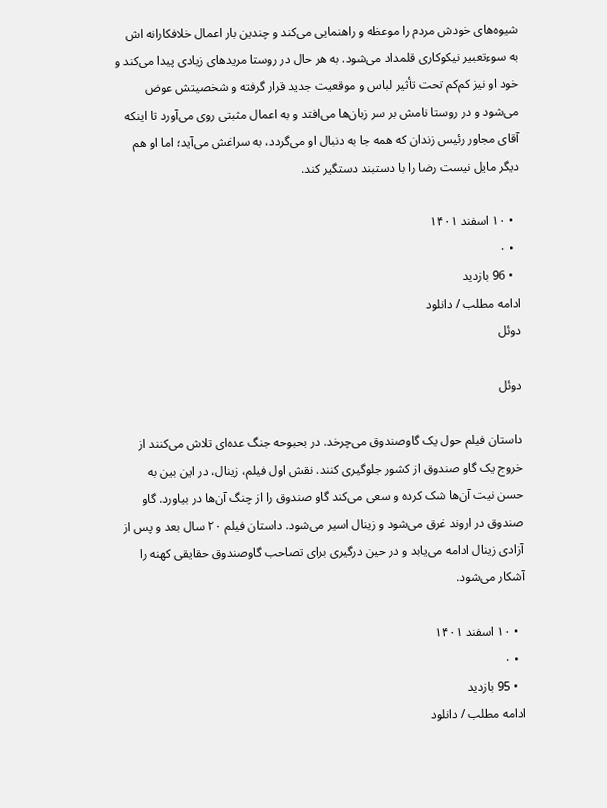شیوه‌های خودش مردم را موعظه و راهنمایی می‌کند و چندین بار اعمال خلافکارانه اش به سوءتعبیر نیکوکاری قلمداد می‌شود. به هر حال در روستا مریدهای زیادی پیدا می‌کند و خود او نیز کم‌کم تحت تأثیر لباس و موقعیت جدید قرار گرفته و شخصیتش عوض می‌شود و در روستا نامش بر سر زبان‌ها می‌افتد و به اعمال مثبتی روی می‌آورد تا اینکه آقای مجاور رئیس زندان که همه جا به دنبال او می‌گردد، به سراغش می‌آید؛ اما او هم دیگر مایل نیست رضا را با دستبند دستگیر کند.

  • ۱۰ اسفند ۱۴۰۱
  • ۰
  • 96 بازدید
ادامه مطلب / دانلود
دوئل

دوئل

داستان فیلم حول یک گاوصندوق می‌چرخد. در بحبوحه جنگ عده‌ای تلاش می‌کنند از خروج یک گاو صندوق از کشور جلوگیری کنند. نقش اول فیلم، زینال، در این بین به حسن نیت آن‌ها شک کرده و سعی می‌کند گاو صندوق را از چنگ آن‌ها در بیاورد. گاو صندوق در اروند غرق می‌شود و زینال اسیر می‌شود. داستان فیلم ۲۰ سال بعد و پس از آزادی زینال ادامه می‌یابد و در حین درگیری برای تصاحب گاوصندوق حقایقی کهنه را آشکار می‌شود.

  • ۱۰ اسفند ۱۴۰۱
  • ۰
  • 95 بازدید
ادامه مطلب / دانلود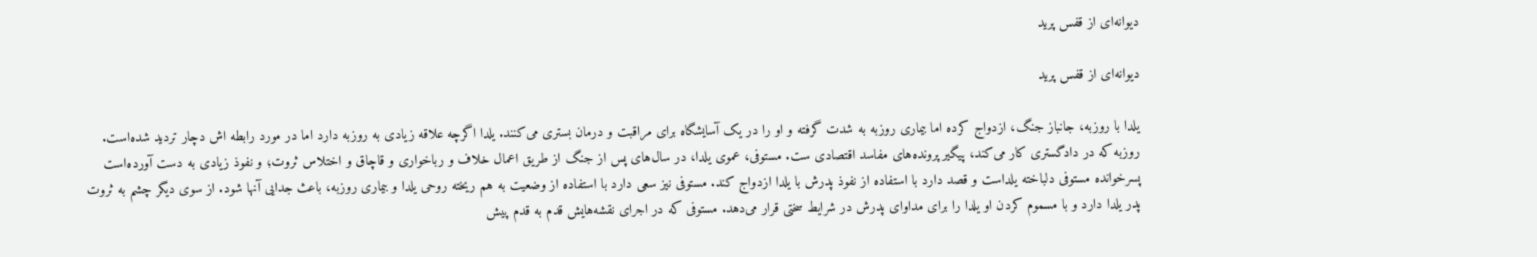دیوانه‌ای از قفس پرید

دیوانه‌ای از قفس پرید

یلدا با روزبه، جانباز جنگ، ازدواج کرده اما بیماری روزبه به شدت گرفته و او را در یک آسایشگاه برای مراقبت و درمان بستری می‌کنند. یلدا اگرچه علاقه زیادی به روزبه دارد اما در مورد رابطه اش دچار تردید شده‌است. روزبه که در دادگستری کار می‌کند، پیگیر پرونده‌های مفاسد اقتصادی ست. مستوفی، عموی یلدا، در سال‌های پس از جنگ از طریق اعمال خلاف و رباخواری و قاچاق و اختلاس ثروت؛ و نفوذ زیادی به دست آورده‌است پسرخوانده مستوفی دلباخته یلداست و قصد دارد با استفاده از نفوذ پدرش با یلدا ازدواج کند. مستوفی نیز سعی دارد با استفاده از وضعیت به هم ریخته روحی یلدا و بیماری روزبه، باعث جدایی آنها شود. از سوی دیگر چشم به ثروت پدر یلدا دارد و با مسموم کردن او یلدا را برای مداوای پدرش در شرایط سختی قرار می‌دهد. مستوفی که در اجرای نقشه‌هایش قدم به قدم پیش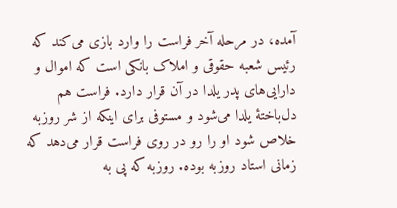آمده، در مرحله آخر فراست را وارد بازی می‌کند که رئیس شعبه حقوقی و املاک بانکی است که اموال و دارایی‌های پدر یلدا در آن قرار دارد. فراست هم دل‌باختهٔ یلدا می‌شود و مستوفی برای اینکه از شر روزبه خلاص شود او را رو در روی فراست قرار می‌دهد که زمانی استاد روزبه بوده. روزبه که پی به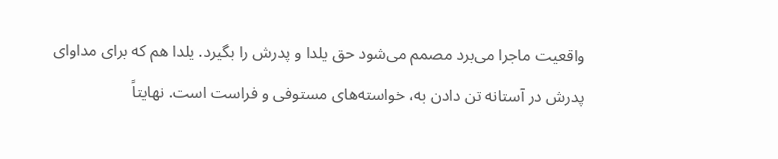واقعیت ماجرا می‌برد مصمم می‌شود حق یلدا و پدرش را بگیرد. یلدا هم که برای مداوای پدرش در آستانه تن دادن به، خواسته‌های مستوفی و فراست است. نهایتاً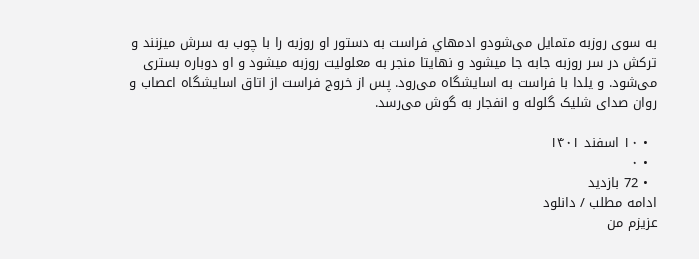به سوی روزبه متمایل می‌شودو ادمهاي فراست به دستور او روزبه را با چوب به سرش ميزنند و تركش در سر روزبه جابه جا ميشود و نهايتا منجر به معلوليت روزبه ميشود و او دوباره بستری می‌شود. و يلدا با فراست به اسايشگاه می‌رود. پس از خروج فراست از اتاق اسايشگاه اعصاب و روان صدای شلیک گلوله و انفجار به گوش می‌رسد.

  • ۱۰ اسفند ۱۴۰۱
  • ۰
  • 72 بازدید
ادامه مطلب / دانلود
عزیزم من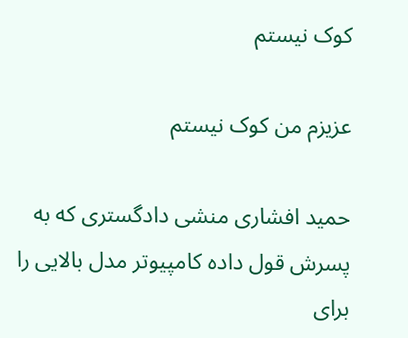کوک نیستم

عزیزم من کوک نیستم

حمید افشاری منشی دادگستری که به پسرش قول داده کامپیوتر مدل بالایی را برای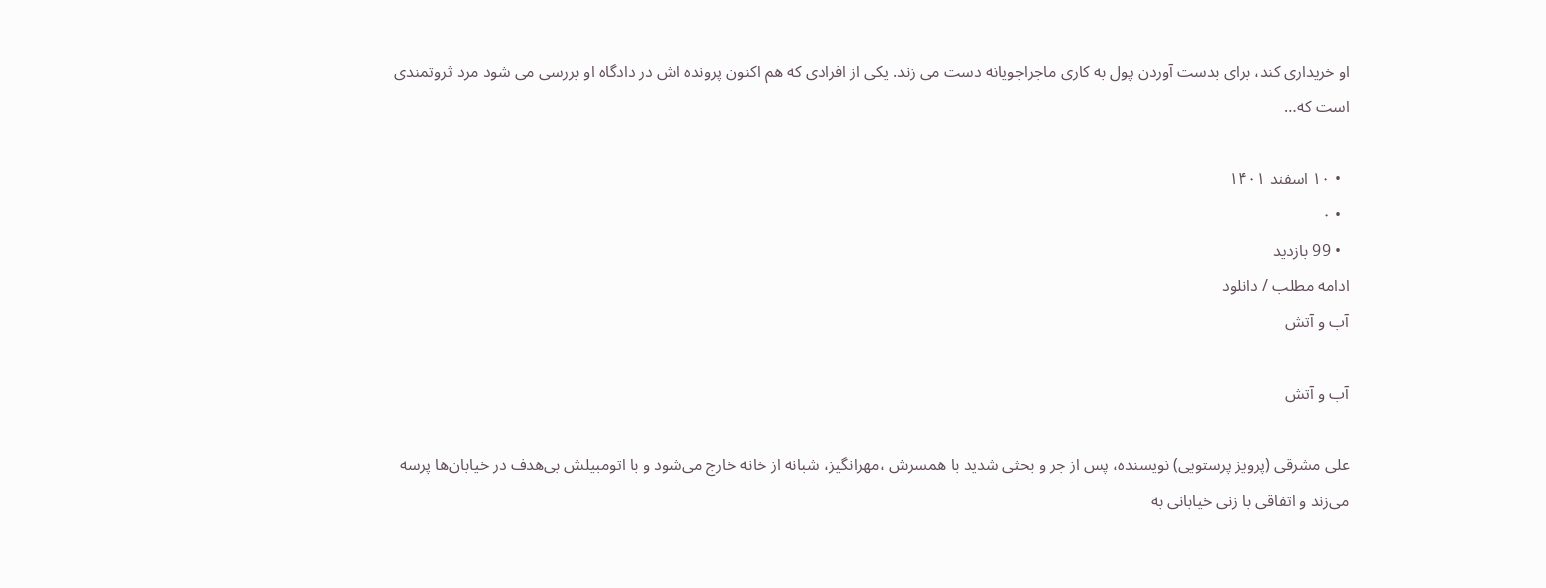او خریداری کند، برای بدست آوردن پول به کاری ماجراجویانه دست می زند. یکی از افرادی که هم اکنون پرونده اش در دادگاه او بررسی می شود مرد ثروتمندی است که…

  • ۱۰ اسفند ۱۴۰۱
  • ۰
  • 99 بازدید
ادامه مطلب / دانلود
آب و آتش

آب و آتش

علی مشرقی (پرویز پرستویی) نویسنده، پس از جر و بحثی شدید با همسرش ،مهرانگیز، شبانه از خانه خارج می‌شود و با اتومبیلش بی‌هدف در خیابان‌ها پرسه می‌زند و اتفاقی با زنی خیابانی به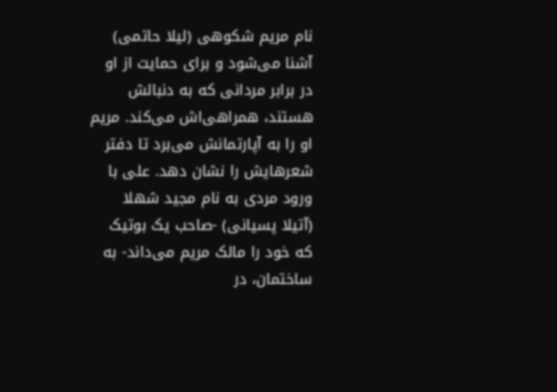نام مریم شکوهی (لیلا حاتمی) آشنا می‌شود و برای حمایت از او در برابر مردانی که به دنبالش هستند، همراهی‌اش می‌کند. مریم او را به آپارتمانش می‌برد تا دفتر شعرهایش را نشان دهد. علی با ورود مردی به نام مجید شهلا (آتیلا پسیانی) -صاحب یک بوتیک که خود را مالک مریم می‌داند- به ساختمان، در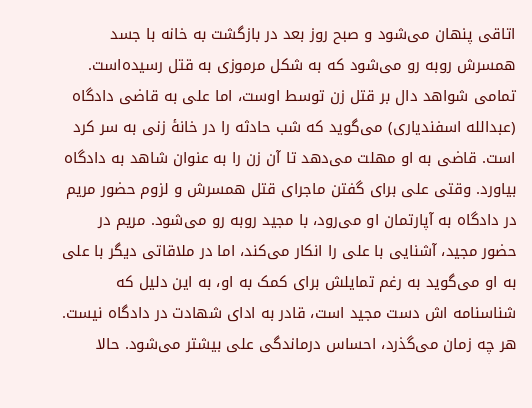اتاقی پنهان می‌شود و صبح روز بعد در بازگشت به خانه با جسد همسرش روبه رو می‌شود که به شکل مرموزی به قتل رسیده‌است. تمامی شواهد دال بر قتل زن توسط اوست، اما علی به قاضی دادگاه (عبدالله اسفندیاری) می‌گوید که شب حادثه را در خانهٔ زنی به سر کرد است. قاضی به او مهلت می‌دهد تا آن زن را به عنوان شاهد به دادگاه بیاورد. وقتی علی برای گفتن ماجرای قتل همسرش و لزوم حضور مریم در دادگاه به آپارتمان او می‌رود، با مجید روبه رو می‌شود. مریم در حضور مجید، آشنایی با علی را انکار می‌کند، اما در ملاقاتی دیگر با علی به او می‌گوید به رغم تمایلش برای کمک به او، به این دلیل که شناسنامه اش دست مجید است، قادر به ادای شهادت در دادگاه نیست. هر چه زمان می‌گذرد، احساس درماندگی علی بیشتر می‌شود. حالا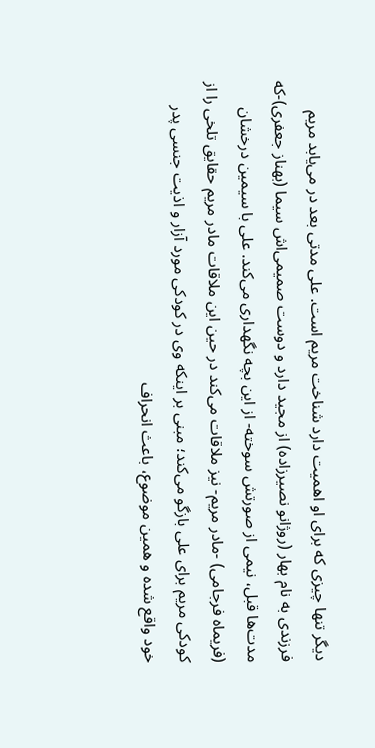دیگر تنها چیزی که برای او اهمیت دارد شناخت مریم است. علی مدتی بعد در می‌یابد مریم فرزندی به نام بهار (روژانو نصیرزاده) از مجید دارد و دوست صمیمی‌اش سیما (بهناز جعفری)-که مدت‌ها قبل، نیمی از صورتش سوخته- از این بچه نگهداری می‌کند. علی با سیمین درخشان (فریماه فرجامی) -مادر مریم- نیز ملاقات می‌کند در حین این ملاقات مادر مریم حقایق تلخی را از کودکی مریم برای علی بازگو می‌کند؛ مبنی بر اینکه وی در کودکی مورد آزار و اذیت جنسی پدر خود واقع شده و همین موضوع، باعث انحراف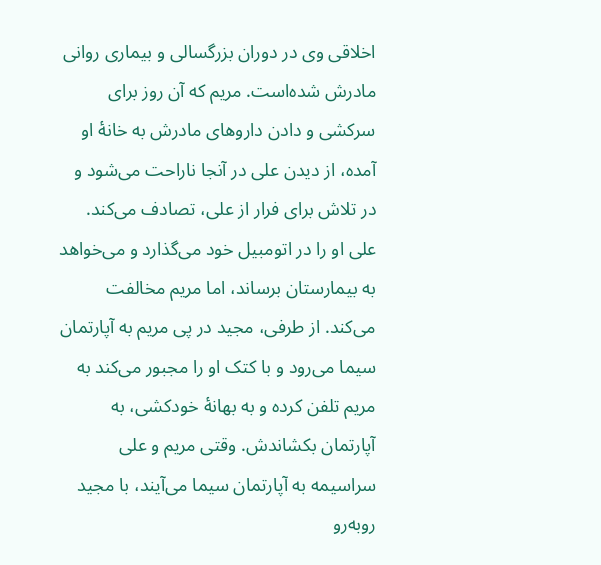اخلاقی وی در دوران بزرگسالی و بیماری روانی مادرش شده‌است. مریم که آن روز برای سرکشی و دادن داروهای مادرش به خانهٔ او آمده، از دیدن علی در آنجا ناراحت می‌شود و در تلاش برای فرار از علی، تصادف می‌کند. علی او را در اتومبیل خود می‌گذارد و می‌خواهد به بیمارستان برساند، اما مریم مخالفت می‌کند. از طرفی، مجید در پی مریم به آپارتمان سیما می‌رود و با کتک او را مجبور می‌کند به مریم تلفن کرده و به بهانهٔ خودکشی، به آپارتمان بکشاندش. وقتی مریم و علی سراسیمه به آپارتمان سیما می‌آیند، با مجید روبه‌رو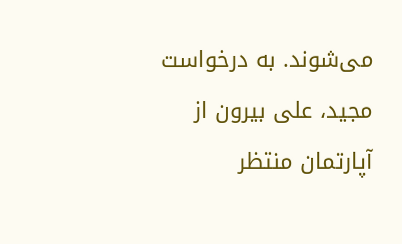می‌شوند. به درخواست مجید، علی بیرون از آپارتمان منتظر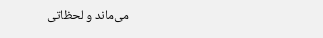می‌ماند و لحظاتی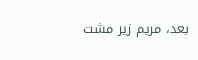بعد، مریم زیر مشت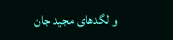و لگدهای مجید جان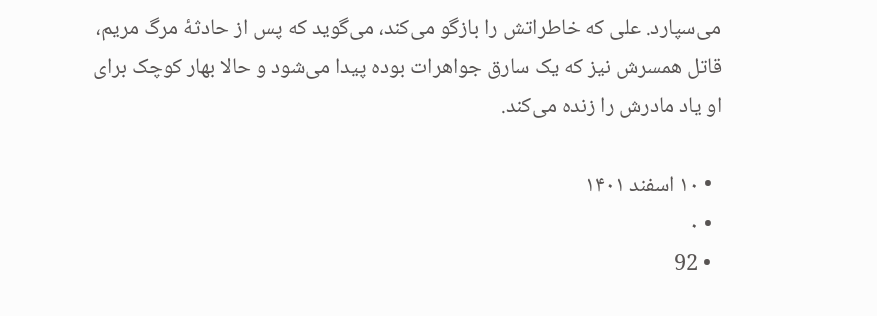می‌سپارد. علی که خاطراتش را بازگو می‌کند، می‌گوید که پس از حادثهٔ مرگ مریم، قاتل همسرش نیز که یک سارق جواهرات بوده پیدا می‌شود و حالا بهار کوچک برای او یاد مادرش را زنده می‌کند.

  • ۱۰ اسفند ۱۴۰۱
  • ۰
  • 92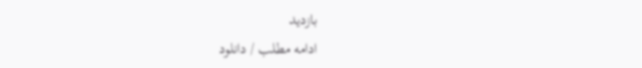بازدید
ادامه مطلب / دانلود